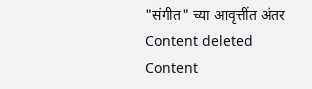"संगीत" च्या आवृत्तींत अंतर
Content deleted Content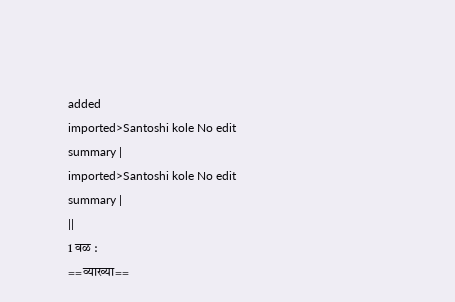added
imported>Santoshi kole No edit summary |
imported>Santoshi kole No edit summary |
||
1 वळ :
==व्याख्या==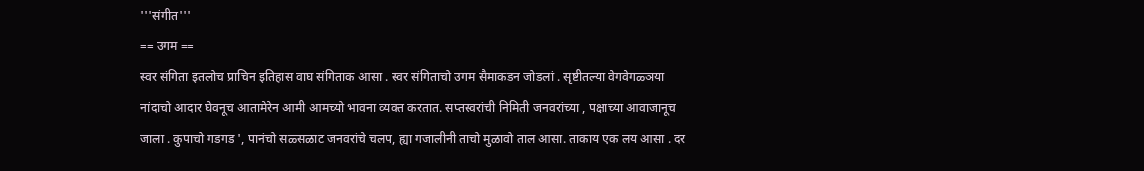'''संगीत'''
== उगम ==
स्वर संगिता इतलोच प्राचिन इतिहास वाघ संगिताक आसा . स्वर संगिताचो उगम सैमाकडन जोडलां . सृष्टीतल्या वेगवेगळ्ञया नांदाचो आदार घेवनूच आतामेरेन आमी आमच्यो भावना व्यक्त करतात. सप्तस्वरांची निमिती जनवरांच्या , पक्षाच्या आवाजानूच जाला . कुपाचो गडगड ', पानंचो सळ्सळाट जनवरांचे चलप, ह्या गजालीनी ताचो मुळावो ताल आसा. ताकाय एक लय आसा . दर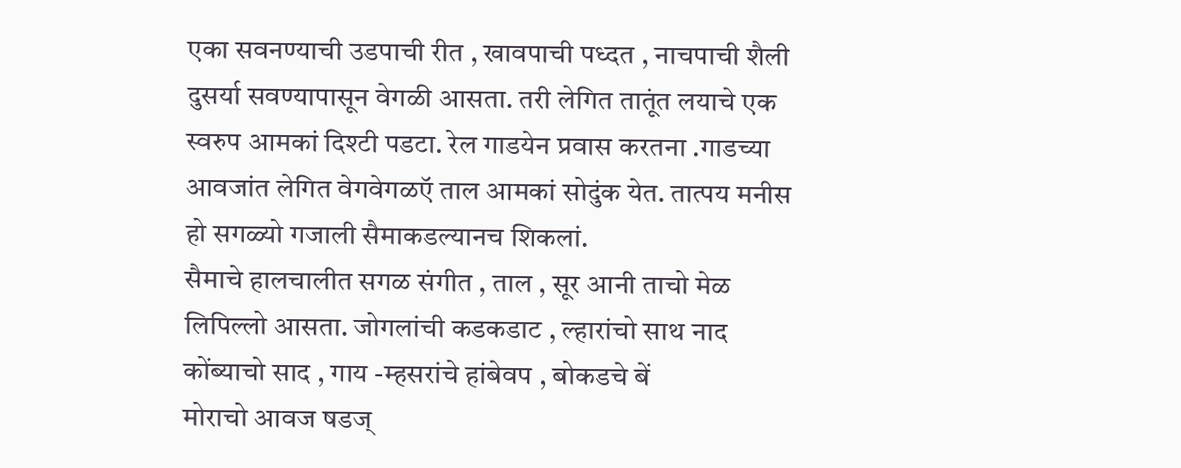एका सवनण्याची उडपाची रीत , खावपाची पध्दत , नाचपाची शैली दुसर्या सवण्यापासून वेगळी आसता. तरी लेगित तातूंत लयाचे एक स्वरुप आमकां दिश्टी पडटा. रेल गाडयेन प्रवास करतना .गाडच्या आवजांत लेगित वेगवेगळऍ ताल आमकां सोदुंक येत. तात्पय मनीस हो सगळ्यो गजाली सैमाकडल्यानच शिकलां.
सैमाचे हालचालीत सगळ संगीत , ताल , सूर आनी ताचो मेळ लिपिल्लो आसता. जोगलांची कडकडाट , ल्हारांचो साथ नाद कोंब्याचो साद , गाय -म्हसरांचे हांबेवप , बोकडचे बें
मोराचो आवज षडज्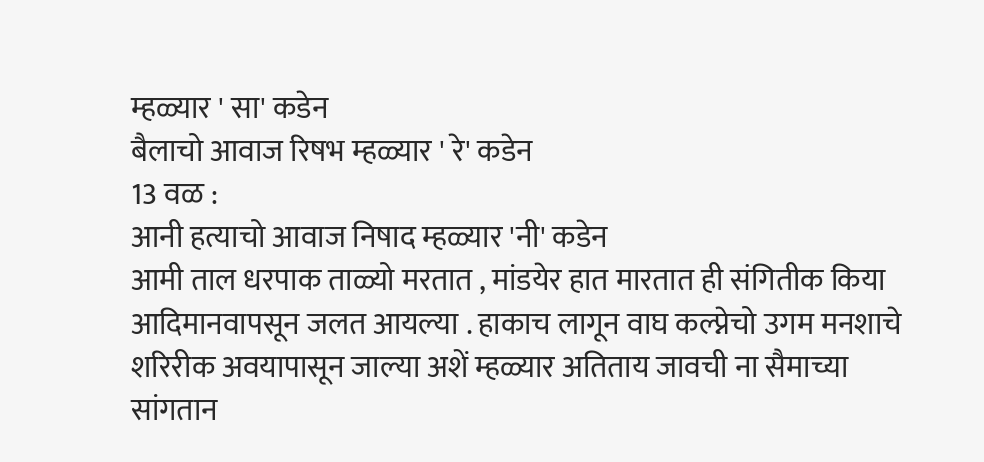म्हळ्यार ' सा' कडेन
बैलाचो आवाज रिषभ म्हळ्यार ' रे' कडेन
13 वळ :
आनी हत्याचो आवाज निषाद म्हळ्यार 'नी' कडेन
आमी ताल धरपाक ताळ्यो मरतात , मांडयेर हात मारतात ही संगितीक किया आदिमानवापसून जलत आयल्या . हाकाच लागून वाघ कल्प्नेचो उगम मनशाचे शरिरीक अवयापासून जाल्या अशें म्हळ्यार अतिताय जावची ना सैमाच्या सांगतान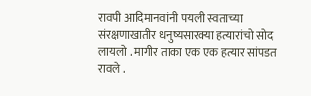रावपी आदिमानवांनी पयली स्वताच्या संरक्षणाखातीर धनुष्यसारक्या हत्यारांचो सोद लायलो . मागीर ताका एक एक हत्यार सांपडत रावले .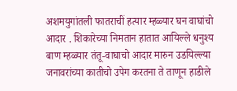अशमयुगांतली फातराचीं हत्यार म्हळ्यार घन वाघांचो आदार . शिकारेच्या निमतान हातात आयिल्ले धनुश्य बाण म्हळ्यार तंतू-वाघाचो आदार मारुन उडयिल्ल्या जनावरांच्या कातीचो उपेग करतना ते ताणून हाडीले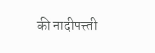की नादीपत्त्ती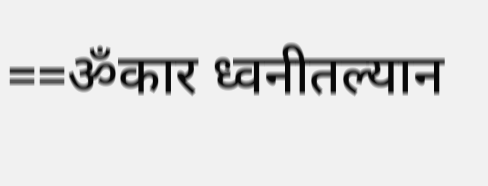==ॐकार ध्वनीतल्यान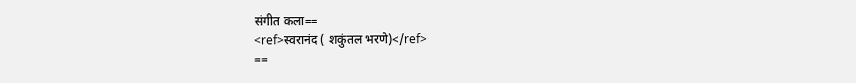संगीत कला==
<ref>स्वरानंद ( शकुंतल भरणे)</ref>
==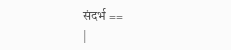संदर्भ ==
|